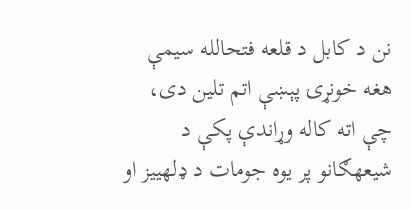نن د کابل د قلعه فتحالله سیمې هغه خونړۍ پېښې اتم تلین دی، چې اته کاله وړاندې پکې د شیعهګانو پر یوه جومات د ډلهییز او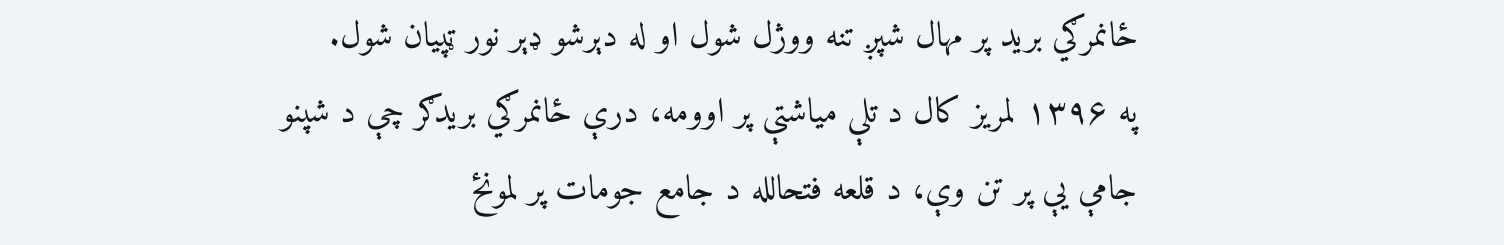ځانمرګي برید پر مهال شپږ تنه ووژل شول او له دېرشو ډېر نور ټپیان شول.
په ۱۳۹۶ لمریز کال د تلې میاشتې پر اوومه، درې ځانمرګي بریدګر چې د شپنو جامې یې پر تن وې، د قلعه فتحالله د جامع جومات پر لمونځ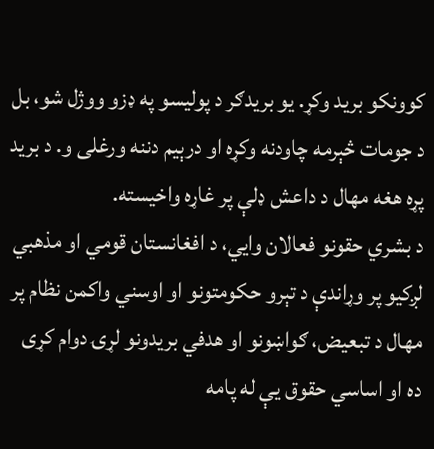کوونکو برید وکړ. یو بریدګر د پولیسو په ډزو ووژل شو، بل د جومات څېرمه چاودنه وکړه او درېیم دننه ورغلی و. د برید پړه هغه مهال د داعش ډلې پر غاړه واخیسته.
د بشري حقونو فعالان وایي، د افغانستان قومي او مذهبي لږکیو پر وړاندې د تېرو حکومتونو او اوسني واکمن نظام پر مهال د تبعیض، ګواښونو او هدفي بریدونو لړۍ دوام کړی ده او اساسي حقوق یې له پامه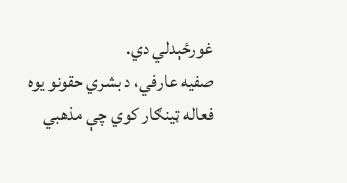غورځېدلي دي.
صفیه عارفي، د بشري حقونو یوه فعاله ټینګار کوي چې مذهبي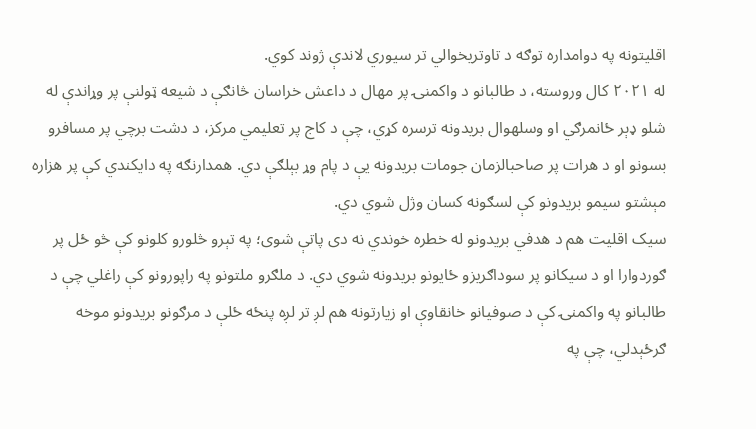اقلیتونه په دوامداره توګه د تاوتریخوالي تر سیوري لاندې ژوند کوي.
له ۲۰۲۱ کال وروسته، د طالبانو د واکمنۍ پر مهال د داعش خراسان څانګې د شیعه ټولنې پر وړاندې له شلو ډېر ځانمرګي او وسلهوال بریدونه ترسره کړي، چې د کاج پر تعلیمي مرکز، د دشت برچي پر مسافرو بسونو او د هرات پر صاحبالزمان جومات بریدونه یې د پام وړ بېلګې دي. همدارنګه په دایکندي کې پر هزاره مېشتو سیمو بریدونو کې لسګونه کسان وژل شوي دي.
سیک اقلیت هم د هدفي بریدونو له خطره خوندي نه دی پاتې شوی؛ په تېرو څلورو کلونو کې څو ځل پر ګوردوارا او د سیکانو پر سوداګریزو ځایونو بریدونه شوي دي. د ملګرو ملتونو په راپورونو کې راغلي چې د طالبانو په واکمنۍ کې د صوفیانو خانقاوې او زیارتونه هم لږ تر لږه پنځه ځلې د مرګونو بریدونو موخه ګرځېدلي، چې په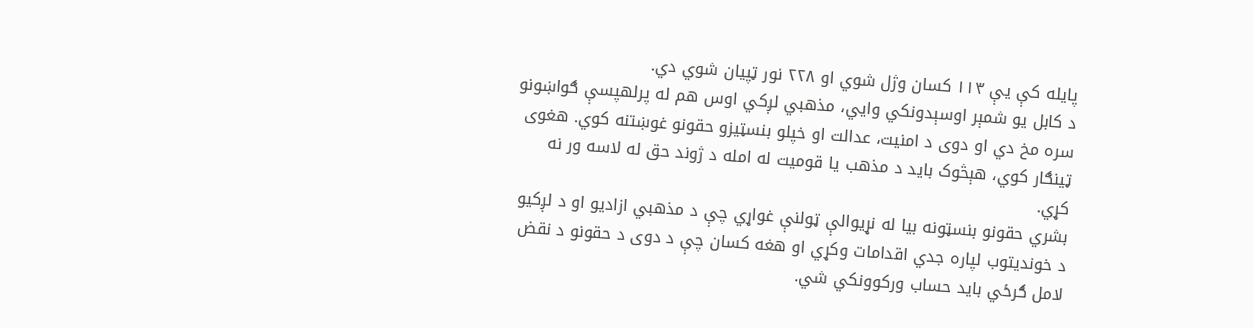پایله کې یې ۱۱۳ کسان وژل شوي او ۲۲۸ نور ټپیان شوي دي.
د کابل یو شمېر اوسېدونکي وايي، مذهبي لږکي اوس هم له پرلهپسې ګواښونو سره مخ دي او دوی د امنیت، عدالت او خپلو بنسټیزو حقونو غوښتنه کوي. هغوی ټینګار کوي، هېڅوک باید د مذهب یا قومیت له امله د ژوند حق له لاسه ور نه کړي.
بشري حقونو بنسټونه بیا له نړیوالې ټولنې غواړي چې د مذهبي ازادیو او د لږکیو د خوندیتوب لپاره جدي اقدامات وکړي او هغه کسان چې د دوی د حقونو د نقض لامل ګرځي باید حساب ورکوونکي شي.